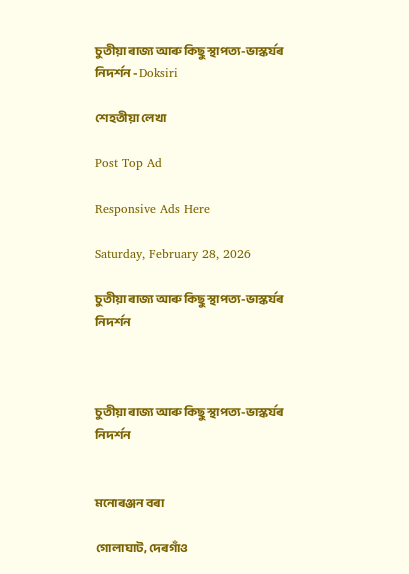চুতীয়া ৰাজ্য আৰু কিছু স্থাপত্য-ভাস্কৰ্যৰ নিদৰ্শন - Doksiri

শেহতীয়া লেখা

Post Top Ad

Responsive Ads Here

Saturday, February 28, 2026

চুতীয়া ৰাজ্য আৰু কিছু স্থাপত্য-ভাস্কৰ্যৰ নিদৰ্শন



চুতীয়া ৰাজ্য আৰু কিছু স্থাপত্য-ভাস্কৰ্যৰ নিদৰ্শন


মনোৰঞ্জন বৰা

গোলাঘাট, দেৰগাঁও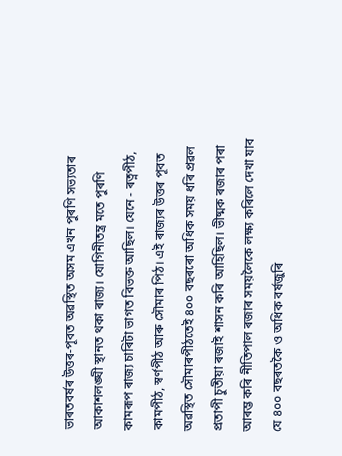ভাৰতবৰ্ষৰ উত্তৰ-পূবত অৱস্থিত অসম এখন পুৰণি সভ্যতাৰ আকাশলঙ্ঘী স্থানত থকা ৰাজ্য। যোগিনীতন্ত্ৰ মতে পুৰণি কামৰূপ ৰাজ্য চাৰিটা ভাগত বিভক্ত আছিল। যেনে - ৰত্নপীঠ, কামপীঠ, স্বৰ্ণপীঠ আৰু সৌমাৰ পিঠ। এই ৰাজ্যৰ উত্তৰ পূবত অৱস্থিত সৌমাৰপীঠতেই ৪০০ বছৰৰো অধিক সময় ধৰি প্ৰৱল প্ৰতাপী চুতীয়া ৰজাই শাসন কৰি আহিছিল। ভীষ্মক ৰজাৰ পৰা আৰম্ভ কৰি নীতিপাল ৰজাৰ সময়লৈকে লক্ষ্য কৰিলে দেখা যাব যে ৪০০ বছৰতকৈ ও অধিক বৰ্ষজুৰি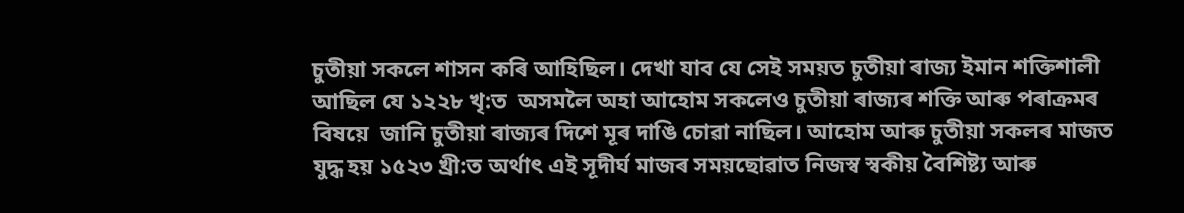চুতীয়া সকলে শাসন কৰি আহিছিল। দেখা যাব যে সেই সময়ত চুতীয়া ৰাজ্য ইমান শক্তিশালী আছিল যে ১২২৮ খৃ:ত  অসমলৈ অহা আহোম সকলেও চুতীয়া ৰাজ্যৰ শক্তি আৰু পৰাক্ৰমৰ বিষয়ে  জানি চুতীয়া ৰাজ্যৰ দিশে মূৰ দাঙি চোৱা নাছিল। আহোম আৰু চুতীয়া সকলৰ মাজত যুদ্ধ হয় ১৫২৩ খ্ৰী:ত অৰ্থাৎ এই সূদীৰ্ঘ মাজৰ সময়ছোৱাত নিজস্ব স্বকীয় বৈশিষ্ট্য আৰু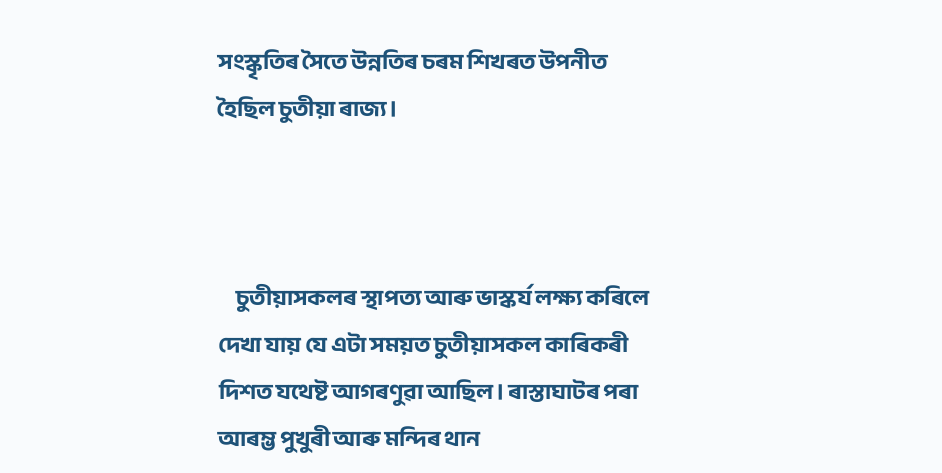সংস্কৃতিৰ সৈতে উন্নতিৰ চৰম শিখৰত উপনীত হৈছিল চুতীয়া ৰাজ্য।



     চুতীয়াসকলৰ স্থাপত্য আৰু ভাস্কৰ্য লক্ষ্য কৰিলে দেখা যায় যে এটা সময়ত চুতীয়াসকল কাৰিকৰী দিশত যথেষ্ট আগৰণুৱা আছিল। ৰাস্তাঘাটৰ পৰা আৰম্ভ পুখুৰী আৰু মন্দিৰ থান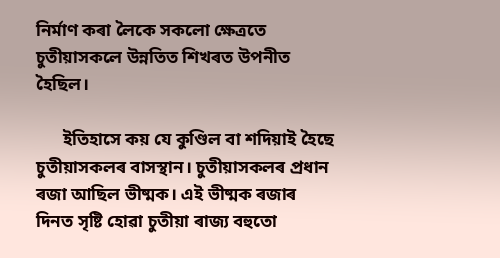নিৰ্মাণ কৰা লৈকে সকলো ক্ষেত্ৰতে চুতীয়াসকলে উন্নতিত শিখৰত উপনীত হৈছিল।

      ইতিহাসে কয় যে কুণ্ডিল বা শদিয়াই হৈছে চুতীয়াসকলৰ বাসস্থান। চুতীয়াসকলৰ প্ৰধান ৰজা আছিল ভীষ্মক। এই ভীষ্মক ৰজাৰ দিনত সৃষ্টি হোৱা চুতীয়া ৰাজ্য বহুতো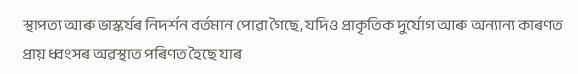স্থাপত্য আৰু ভাস্কৰ্যৰ নিদৰ্শন বৰ্তমান পোৱা গৈছে, যদিও প্ৰাকৃতিক দুৰ্যোগ আৰু অন্যান্য কাৰণত প্ৰায় ধ্বংসৰ অৱস্থাত পৰিণত হৈছে যাৰ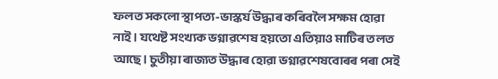ফলত সকলো স্থাপত্য-ভাস্কৰ্য উদ্ধাৰ কৰিবলৈ সক্ষম হোৱা নাই। যথেষ্ট সংখ্যক ভগ্নাৱশেষ হয়তো এতিয়াও মাটিৰ তলত আছে। চুতীয়া ৰাজ্যত উদ্ধাৰ হোৱা ভগ্নাৱশেষবোৰৰ পৰা সেই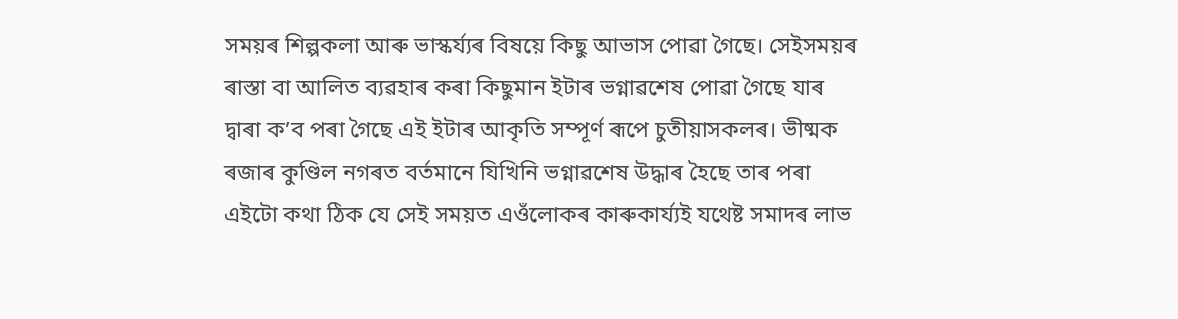সময়ৰ শিল্পকলা আৰু ভাস্কৰ্য্যৰ বিষয়ে কিছু আভাস পোৱা গৈছে। সেইসময়ৰ ৰাস্তা বা আলিত ব্যৱহাৰ কৰা কিছুমান ইটাৰ ভগ্নাৱশেষ পোৱা গৈছে যাৰ দ্বাৰা ক’ব পৰা গৈছে এই ইটাৰ আকৃতি সম্পূৰ্ণ ৰূপে চুতীয়াসকলৰ। ভীষ্মক ৰজাৰ কুণ্ডিল নগৰত বৰ্তমানে যিখিনি ভগ্নাৱশেষ উদ্ধাৰ হৈছে তাৰ পৰা এইটো কথা ঠিক যে সেই সময়ত এওঁলোকৰ কাৰুকাৰ্য্যই যথেষ্ট সমাদৰ লাভ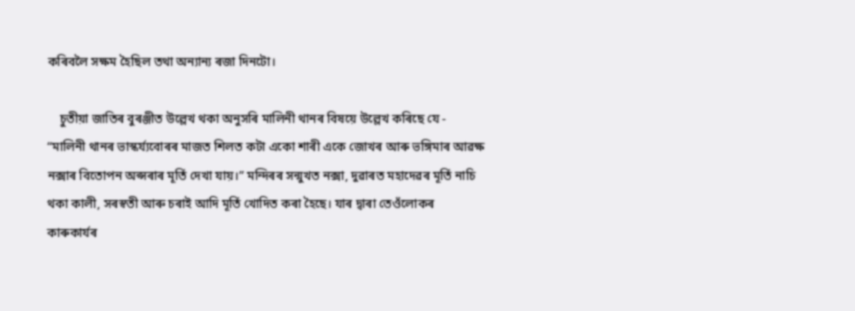কৰিবলৈ সক্ষম হৈছিল তথা অন্যান্য ৰজা দিনটো।

    চুতীয়া জাতিৰ বুৰঞ্জীত উল্লেখ থকা অনুসৰি মালিনী থানৰ বিষয়ে উল্লেখ কৰিছে যে - “মালিনী থানৰ ভাস্কৰ্য্যবোৰৰ মাজত শিলত কটা একো শাৰী একে জোখৰ আৰু ভঙ্গিমাৰ আৱক্ষ নক্সাৰ বিতোপন অপ্সৰাৰ মূৰ্তি দেখা যায়।” মন্দিৰৰ সন্মুখত নক্সা, দুৱাৰত মহাদেৱৰ মূৰ্তি নাচি থকা কালী, সৰস্বতী আৰু চৰাই আদি মূৰ্তি খোদিত কৰা হৈছে। যাৰ দ্বাৰা তেওঁলোকৰ কাৰুকাৰ্যৰ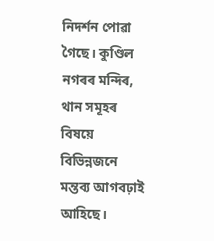নিদৰ্শন পোৱা গৈছে। কুণ্ডিল নগৰৰ মন্দিৰ, থান সমূহৰ বিষয়ে বিভিন্নজনে মন্তব্য আগবঢ়াই আহিছে।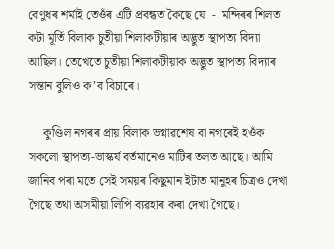বেণুধৰ শৰ্মাই তেওঁৰ এটি প্ৰবন্ধত কৈছে যে  -  মন্দিৰৰ শিলত কটা মূৰ্তি বিলাক চুতীয়া শিলাকটীয়াৰ অদ্ভুত স্থাপত্য বিদ্যা  আছিল। তেখেতে চুতীয়া শিলাকটীয়াক অদ্ভুত স্থাপত্য বিদ্যাৰ সন্তান বুলিও ক’ব বিচাৰে।

     কুণ্ডিল নগৰৰ প্ৰায় বিলাক ভগ্নাৱশেষ বা নগৰেই হওঁক সকলো স্থাপত্য-ভাস্কৰ্য বৰ্তমানেও মাটিৰ তলত আছে। আমি জানিব পৰা মতে সেই সময়ৰ কিছুমান ইটাত মানুহৰ চিত্ৰও দেখা গৈছে তথা অসমীয়া লিপি ব্যৱহাৰ কৰা দেখা গৈছে।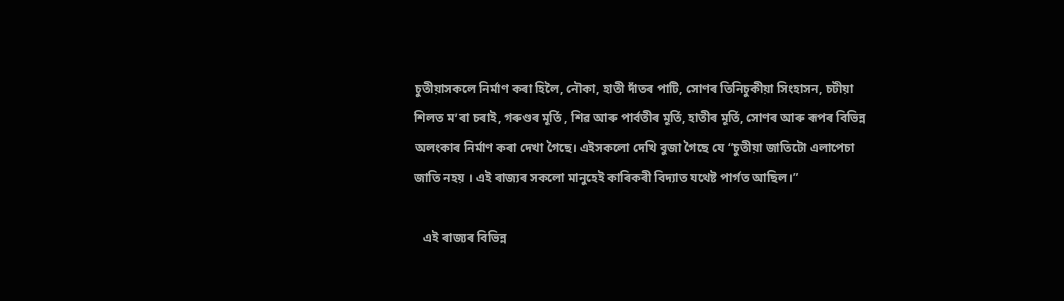চুতীয়াসকলে নিৰ্মাণ কৰা হিলৈ, নৌকা, হাতী দাঁতৰ পাটি, সোণৰ তিনিচুকীয়া সিংহাসন, চটীয়া শিলত মʼৰা চৰাই, গৰুণ্ডৰ মূৰ্তি , শিৱ আৰু পাৰ্বতীৰ মূৰ্তি, হাতীৰ মূৰ্তি, সোণৰ আৰু ৰূপৰ বিভিন্ন অলংকাৰ নিৰ্মাণ কৰা দেখা গৈছে। এইসকলো দেখি বুজা গৈছে যে “চুতীয়া জাতিটো এলাপেচা জাতি নহয় । এই ৰাজ্যৰ সকলো মানুহেই কাৰিকৰী বিদ্যাত যথেষ্ট পাৰ্গত আছিল।”

   এই ৰাজ্যৰ বিভিন্ন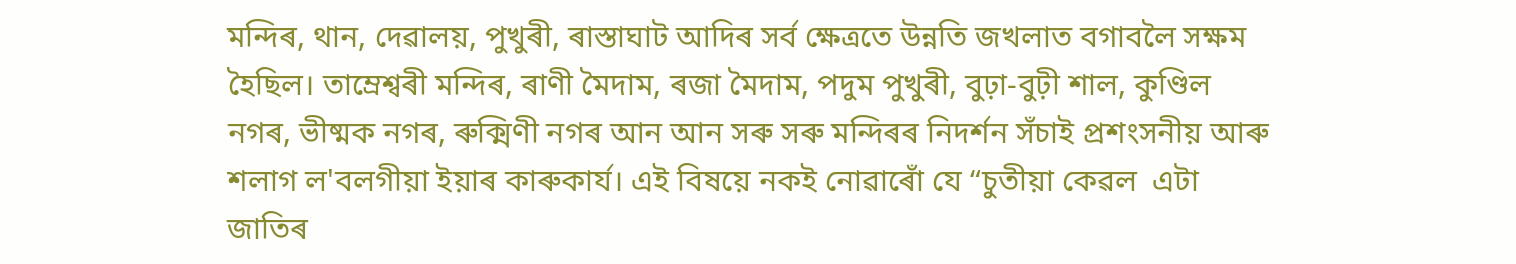মন্দিৰ, থান, দেৱালয়, পুখুৰী, ৰাস্তাঘাট আদিৰ সৰ্ব ক্ষেত্ৰতে উন্নতি জখলাত বগাবলৈ সক্ষম হৈছিল। তাম্ৰেশ্বৰী মন্দিৰ, ৰাণী মৈদাম, ৰজা মৈদাম, পদুম পুখুৰী, বুঢ়া-বুঢ়ী শাল, কুণ্ডিল নগৰ, ভীষ্মক নগৰ, ৰুক্মিণী নগৰ আন আন সৰু সৰু মন্দিৰৰ নিদৰ্শন সঁচাই প্ৰশংসনীয় আৰু শলাগ ল'বলগীয়া ইয়াৰ কাৰুকাৰ্য। এই বিষয়ে নকই নোৱাৰোঁ যে “চুতীয়া কেৱল  এটা জাতিৰ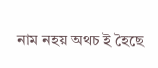নাম নহয় অথচ ই হৈছে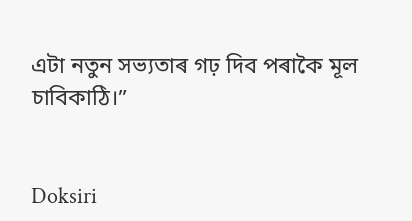এটা নতুন সভ্যতাৰ গঢ় দিব পৰাকৈ মূল চাবিকাঠি।”


Doksiri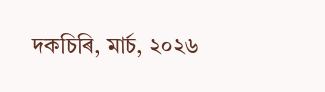দকচিৰি, মাৰ্চ, ২০২৬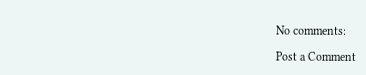No comments:

Post a Comment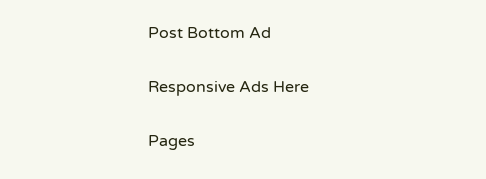Post Bottom Ad

Responsive Ads Here

Pages